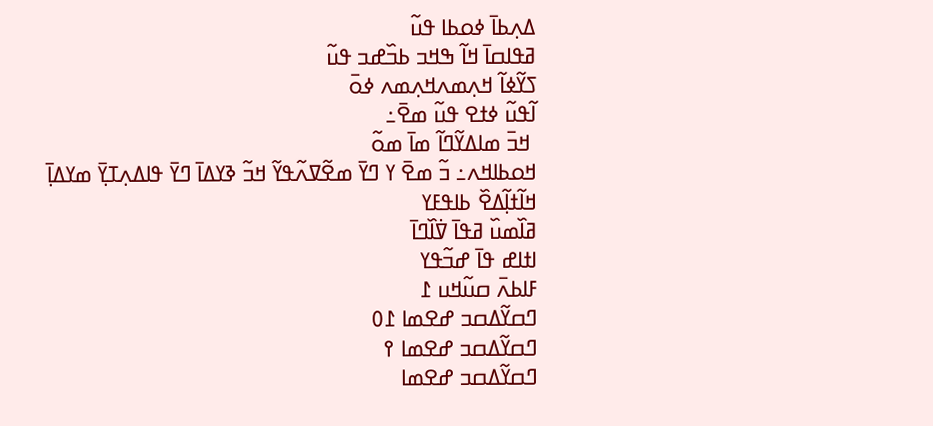ߡߍ߲ߕߊ߫ ߦߋߕߊ ߟߎ߬
ߥߟߊߛߊ߫ ߞߊ߬ ߒߞߏ ߕߏ߰ߝߏ ߟߎ߬
ߖߌ߬ߦߊ߬ ߞߍ߲ߘߍߞߍ߲ߘߍ ߦߋ߫
ߊ߬ߟߎ߬ ߦߙߐ ߟߎ߬ ߘߐ߫߸
 ߞߏ߫ ߘߊߡߌ߬ߣߊ߬ ߘߊ߫ ߘߋ߬
ߞߋߕߊߞߍ߸ ߏ߬ ߘߐ߫ ߌ ߣߌ߫ ߘߐ߬ߜߍ߬ߟߌ߬ ߞߏ߬ ߢߌߡߊ߫ ߣߌ߫ ߟߊߡߍ߲ߠߌ߲߫ ߘߌߡߊ߲߫
ߞߊ߬ߙߊ߲߬ߡߐ߰ ߕߊߟߓߌ
ߥߊ߰ߘߎ߰ ߥߟߊ߫ ߜ߭ߊ߰ߣߊ߫
ߊߙߊߝ ߟߊ߫ ߝߏ߬ߟߌ
ߓߊߕߍ߫ ߛߎ߬ߞߎ ߁
ߣߛߌ߬ߡߛߏ ߝߐߘߊ ߁߀
ߣߛߌ߬ߡߛߏ ߝߐߘߊ ߉
ߣߛߌ߬ߡߛߏ ߝߐߘߊ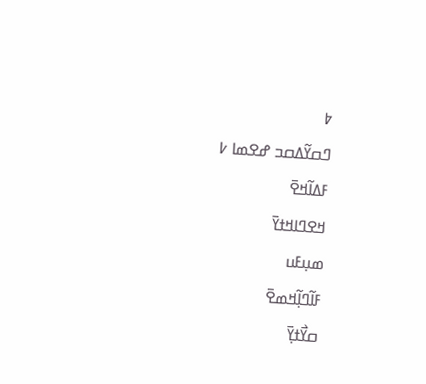߈
ߣߛߌ߬ߡߛߏ ߝߐߘߊ ߇
ߓߡߊ߬ߞߐ߫
ߞߐߣߊߞߙߌ߫
ߘߎ߲ߓߎ
ߓߊ߬ߣߊ߲߬ߞߘߐ߫
ߛߌ߯ߙߌ߲߫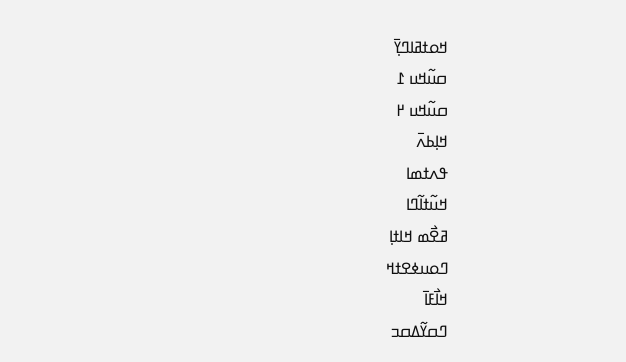ߞߋߙߥߊߣߌ߲߫
ߛߎ߬ߞߎ ߁
ߛߎ߬ߞߎ ߂
ߞߊ߲ߕߍ߫
ߟߍߙߘߊ
ߞߎ߬ߙߊ߬ߣߊ
ߥߐ߯ߘ ߞߊߙߊ߲
ߣߋߎߦߐߙߞ
ߞߊ߯ߓߊ߫
ߣߛߌ߬ߡߛߏ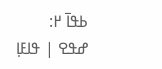ߕߟߊ߫ ߂:
ߝߟߐ | ߟߊߓߊ߲